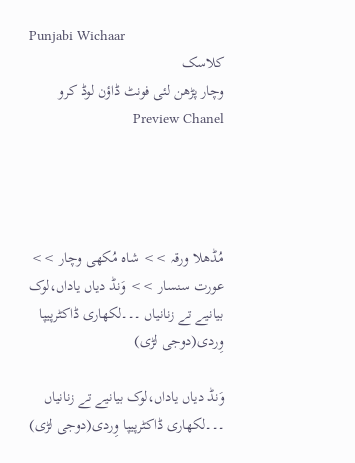Punjabi Wichaar
کلاسک
وچار پڑھن لئی فونٹ ڈاؤن لوڈ کرو Preview Chanel




مُڈھلا ورقہ >> شاہ مُکھی وچار >> عورت سنسار >> وَنڈ دیاں یاداں،لوک بیانیے تے زنانیاں ۔۔۔لکھاری ڈاکٹرپیپا وِردی(دوجی لڑی)

وَنڈ دیاں یاداں،لوک بیانیے تے زنانیاں ۔۔۔لکھاری ڈاکٹرپیپا وِردی(دوجی لڑی)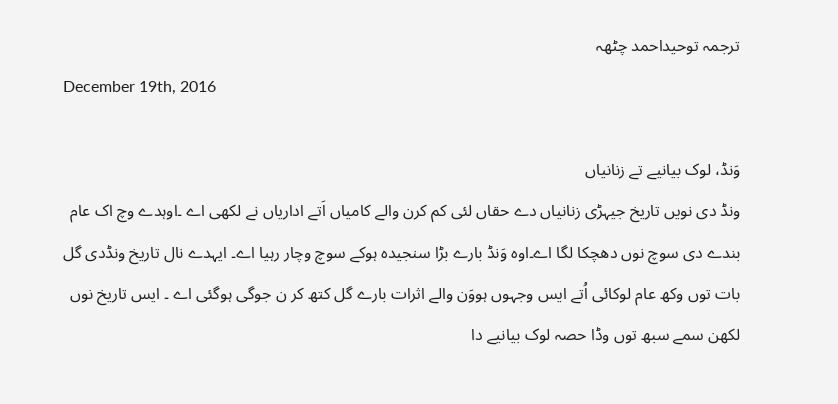ترجمہ توحیداحمد چٹھہ
December 19th, 2016

وَنڈ، لوک بیانیے تے زنانیاں
ونڈ دی نویں تاریخ جیہڑی زنانیاں دے حقاں لئی کم کرن والے کامیاں اَتے اداریاں نے لکھی اے ۔اوہدے وچ اک عام بندے دی سوچ نوں دھچکا لگا اے۔اوہ وَنڈ بارے بڑا سنجیدہ ہوکے سوچ وچار رہیا اے۔ ایہدے نال تاریخ ونڈدی گل بات توں وکھ عام لوکائی اُتے ایس وجہوں ہووَن والے اثرات بارے گل کتھ کر ن جوگی ہوگئی اے ۔ ایس تاریخ نوں لکھن سمے سبھ توں وڈا حصہ لوک بیانیے دا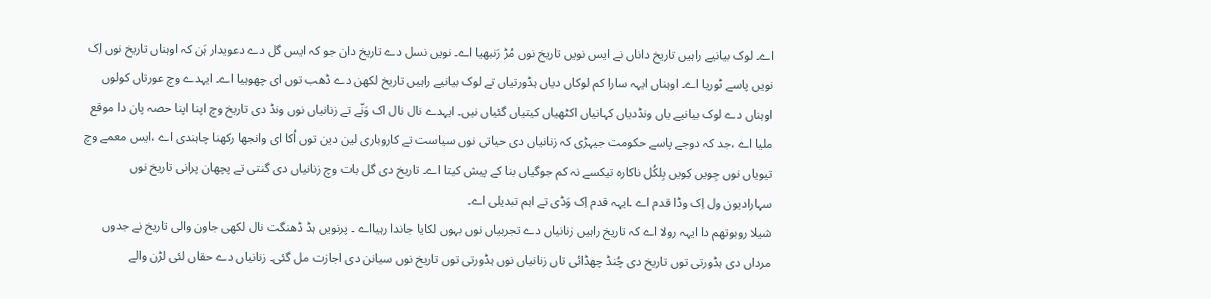اے۔ لوک بیانیے راہیں تاریخ داناں نے ایس نویں تاریخ نوں مُڑ رَنبھیا اے۔ نویں نسل دے تاریخ دان جو کہ ایس گل دے دعویدار ہَن کہ اوہناں تاریخ نوں اِک نویں پاسے ٹوریا اے۔ اوہناں ایہہ سارا کم لوکاں دیاں ہڈورتیاں تے لوک بیانیے راہیں تاریخ لکھن دے ڈھب توں ای چھوہیا اے۔ ایہدے وچ عورتاں کولوں اوہناں دے لوک بیانیے یاں ونڈدیاں کہانیاں اکٹھیاں کیتیاں گئیاں نیں۔ ایہدے نال نال اک وَنّے تے زنانیاں نوں ونڈ دی تاریخ وچ اپنا اپنا حصہ پان دا موقع ملیا اے ،جد کہ دوجے پاسے حکومت جیہڑی کہ زنانیاں دی حیاتی نوں سیاست تے کاروباری لین دین توں اُکا ای وانجھا رکھنا چاہندی اے ،ایس معمے وچ تیویاں نوں جِویں کِویں بِلکُل ناکارہ تیکسے نہ کم جوگیاں بنا کے پیش کیتا اے۔ تاریخ دی گل بات وچ زنانیاں دی گنتی تے پچھان پرانی تاریخ نوں سہارادیون ول اِک وڈا قدم اے ۔ایہہ قدم اِک وَڈی تے اہم تبدیلی اے۔
شیلا روبوتھم دا ایہہ رولا اے کہ تاریخ راہیں زنانیاں دے تجربیاں نوں بہوں لکایا جاندا رہیااے ۔ پرنویں ہڈ ڈھنگت نال لکھی جاون والی تاریخ نے جدوں مرداں دی ہڈورتی توں تاریخ دی چُنڈ چھڈائی تاں زنانیاں نوں ہڈورتی توں تاریخ نوں سیانن دی اجازت مل گئی۔ زنانیاں دے حقاں لئی لڑن والے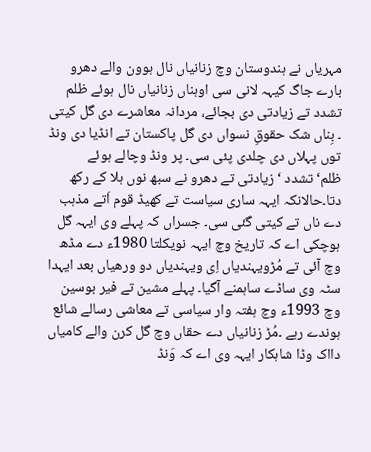مہریاں نے ہندوستان وچ زنانیاں نال ہوون والے دھرو بارے جاگ کیہہ لانی سی اوہناں زنانیاں نال ہوئے ظلم تشدد تے زیادتی دی بجائے، مردانہ معاشرے دی گل کیتی ۔ بِناں شک حقوقِ نسواں دی گل پاکستان تے انڈیا دی ونڈ توں پہلاں دی چلدی پئی سی۔ پر ونڈ وچالے ہوئے ظلم‘تشدد ‘ زیادتی تے دھرو نے سبھ نوں ہلا کے رکھ دتا۔حالانکہ ایہہ ساری سیاست تے کھیڈ قوم اَتے مذہب دے ناں تے کیتی گئی سی۔ جسراں کہ پہلے وی ایہہ گل ہوچکی اے کہ تاریخ وچ ایہہ نویکلتا 1980ء دے مڈھ وچ آئی تے مُڑویہندیاں اِی ویہندیاں دو ورھیاں بعد ایہدا سٹہ وی ساڈے ساہمنے آگیا۔ پہلے مشین تے فیر بوسین وچ 1993ء وچ ہفتہ وار سیاسی تے معاشی رسالے شائع ہوندے رہے ۔مُڑ زنانیاں دے حقاں وچ گل کرن والے کامیاں دااک وڈا شاہکار ایہہ وی اے کہ وَنڈ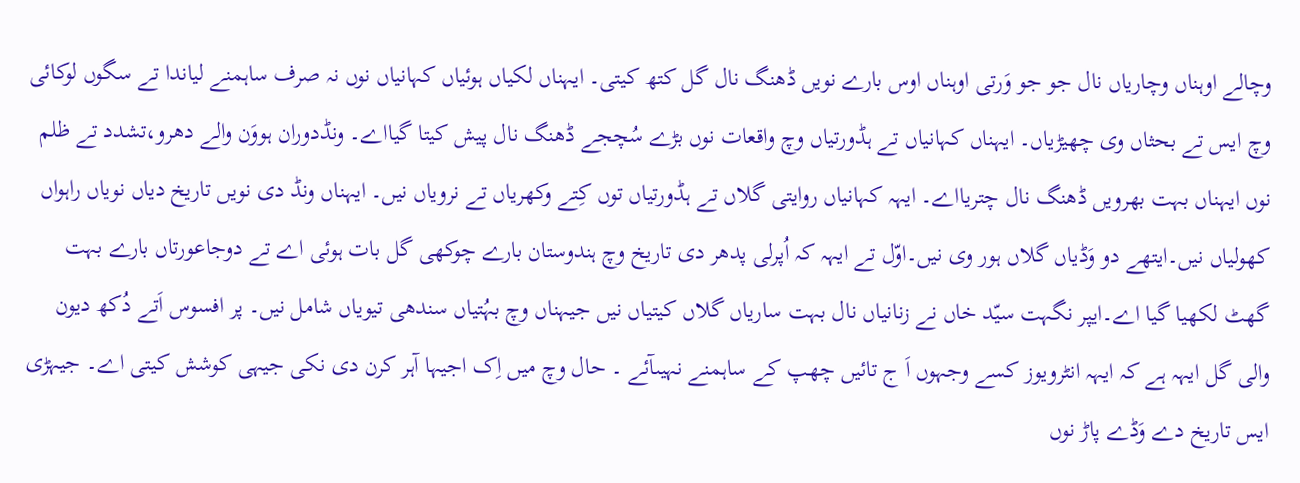وچالے اوہناں وچاریاں نال جو جو وَرتی اوہناں اوس بارے نویں ڈھنگ نال گل کتھ کیتی۔ ایہناں لکیاں ہوئیاں کہانیاں نوں نہ صرف ساہمنے لیاندا تے سگوں لوکائی وچ ایس تے بحثاں وی چھیڑیاں۔ ایہناں کہانیاں تے ہڈورتیاں وچ واقعات نوں بڑے سُچجے ڈھنگ نال پیش کیتا گیااے۔ ونڈدوران ہووَن والے دھرو،تشدد تے ظلم نوں ایہناں بہت بھرویں ڈھنگ نال چتریااے۔ ایہہ کہانیاں روایتی گلاں تے ہڈورتیاں توں کِتے وکھریاں تے نرویاں نیں۔ ایہناں ونڈ دی نویں تاریخ دیاں نویاں راہواں کھولیاں نیں۔ایتھے دو وَڈیاں گلاں ہور وی نیں۔اوّل تے ایہہ کہ اُپرلی پدھر دی تاریخ وچ ہندوستان بارے چوکھی گل بات ہوئی اے تے دوجاعورتاں بارے بہت گھٹ لکھیا گیا اے۔ایپر نگہت سیّد خاں نے زنانیاں نال بہت ساریاں گلاں کیتیاں نیں جیہناں وچ بہُتیاں سندھی تیویاں شامل نیں۔ پر افسوس اَتے دُکھ دیون والی گل ایہہ ہے کہ ایہہ انٹرویوز کسے وجہوں اَ ج تائیں چھپ کے ساہمنے نہیںآئے ۔ حال وچ میں اِک اجیہا آہر کرن دی نکی جیہی کوشش کیتی اے۔ جیہڑی ایس تاریخ دے وَڈے پاڑ نوں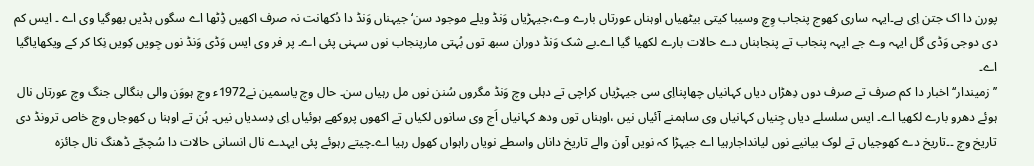پورن دا اک جتن اِی ہے۔ایہہ ساری کھوج پنجاب وِچ وسیبا کیتی بیٹھیاں اوہناں عورتاں بارے وے،جیہڑیاں وَنڈ ویلے موجود سن‘جیہناں وَنڈ دا دُکھانت نہ صرف اکھیں ڈِٹھا اے سگوں ہڈیں بھوگیا وی اے ۔ ایس کم دی دوجی وَڈی گل ایہہ وے جے ایہہ پنجاب تے پنجابناں دے حالات بارے لکھیا گیا اے۔بے شک وَنڈ دوران سبھ توں بُہتی مارپنجاب نوں سہنی پئی اے۔ پر فر وی ایس وَڈی وَنڈ نوں جِویں کِویں نِکا کر کے ویکھایاگیا اے۔
’’ زمیندار‘‘ اخبار دا کم صرف تے صرف دوں دِھڑاں دیاں کہانیاں چھاپنااِی سی جیہڑیاں کراچی تے دہلی وچ وَنڈ مگروں سُنن نوں مل رہیاں سن۔ حال وچ یاسمین نے1972ء وچ ہووَن والی بنگالی جنگ وچ عورتاں نال ہوئے دھرو بارے لکھیا اے۔ ایس سلسلے دیاں جِنیاں کہانیاں وی ساہمنے آئیاں نیں ،اوہناں توں ودھ کہانیاں اَج وی سانوں لکیاں تے اکھوں پروکھے ہوئیاں اِی دِسدیاں نیں۔ ہُن تے اوہنا ں کھوجاں وچ خاص ترونڈ دی تاریخ وچ ۔۔تاریخ دے کھوجیاں تے لوک بیانیے نوں لیانداجارہیا اے جیہڑا کہ نویں آون والے تاریخ داناں واسطے نویاں راہواں کھول رہیا اے۔چیتے رہوئے پئی ایہدے نال انسانی حالات دا سُچجّے ڈھنگ نال جائزہ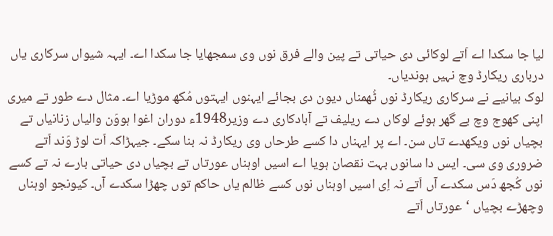لیا جا سکدا اے اَتے لوکائی دی حیاتی تے پین والے فرق نوں وی سمجھایا جا سکدا اے۔ ایہہ شیواں سرکاری یاں درباری ریکارڈ وچ نہیں ہوندیاں۔
لوک بیانیے نے سرکاری ریکارڈ نوں ٹُھمناں دیون دی بجائے ایہنوں ایہتوں مُکھ موڑیا اے۔ مثال دے طور تے میری اپنی کھوج وچ بے گھر ہوئے لوکاں دے ریلیف تے آبادکاری دے وزیر1948ء دوران اغوا ہووَن والیاں زنانیاں تے بچیاں نوں ویکھدے تاں سن۔ اے پر ایہناں دا کسے طرحاں وی ریکارڈ نہ بنا سکے۔ جیہڑاکہ اَت لوڑ وَند اَتے ضروری وی سی۔ ایس دا سانوں بہت نقصان ہویا اے اسیں اوہناں عورتاں تے بچیاں دی حیاتی بارے نہ تے کسے نوں کُجھ دَس سکدے آں اَتے نہ اِی اسیں اوہناں نوں کسے ظالم یاں حاکم توں چھڑا سکدے آں۔ کیونجو اوہناں وچھڑے بچیاں ‘عورتاں اَتے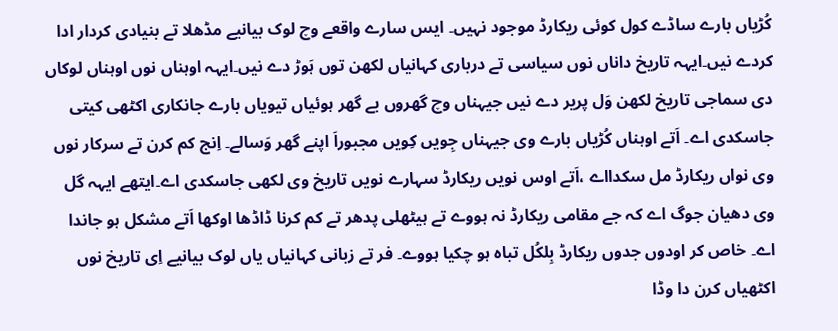کُڑیاں بارے ساڈے کول کوئی ریکارڈ موجود نہیں۔ ایس سارے واقعے وچ لوک بیانیے مڈھلا تے بنیادی کردار ادا کردے نیں۔ایہہ تاریخ داناں نوں سیاسی تے درباری کہانیاں لکھن توں ہَوڑ دے نیں۔ایہہ اوہناں نوں اوہناں لوکاں دی سماجی تاریخ لکھن وَل پریر دے نیں جیہناں وچ گھروں بے گھر ہوئیاں تیویاں بارے جانکاری اکٹھی کیتی جاسکدی اے۔ اَتے اوہناں کُڑیاں بارے وی جیہناں جِویں کِویں مجبوراَ اپنے گھر وَسالے۔ اِنج کم کرن تے سرکار نوں وی نواں ریکارڈ مل سکدااے ،اَتے اوس نویں ریکارڈ سہارے نویں تاریخ وی لکھی جاسکدی اے۔ایتھے ایہہ گل وی دھیان جوگ اے کہ جے مقامی ریکارڈ نہ ہووے تے ہیٹھلی پدھر تے کم کرنا ڈاڈھا اوکھا اَتے مشکل ہو جاندا اے۔ خاص کر اودوں جدوں ریکارڈ بِلکُل تباہ ہو چکیا ہووے۔ فر تے زبانی کہانیاں یاں لوک بیانیے اِی تاریخ نوں اکٹھیاں کرن دا وڈا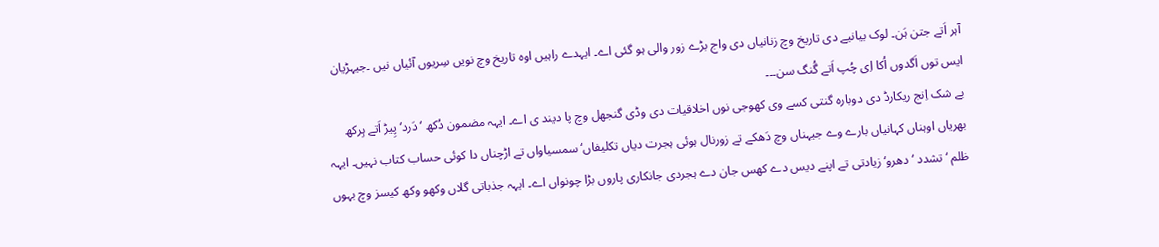آہر اَتے جتن ہَن۔ لوک بیانیے دی تاریخ وچ زنانیاں دی واج بڑے زور والی ہو گئی اے۔ ایہدے راہیں اوہ تاریخ وچ نویں سِریوں آئیاں نیں ۔جیہڑیان ایس توں اَگدوں اُکا اِی چُپ اَتے گُنگ سن۔۔۔
بے شک اِنج ریکارڈ دی دوبارہ گنتی کسے وی کھوجی نوں اخلاقیات دی وڈی گنجھل وچ پا دیند ی اے۔ ایہہ مضمون دُکھ ‘دَرد‘پِیڑ اَتے ہِرکھ بھریاں اوہناں کہانیاں بارے وے جیہناں وچ دَھکے تے زورنال ہوئی ہجرت دیاں تکلیفاں‘ سمسیاواں تے اڑچناں دا کوئی حساب کتاب نہیں۔ ایہہ ظلم ‘تشدد ‘دھرو‘ زیادتی تے اپنے دیس دے کھس جان دے ہجردی جانکاری پاروں بڑا چونواں اے۔ ایہہ جذباتی گلاں وکھو وکھ کیسز وچ بہوں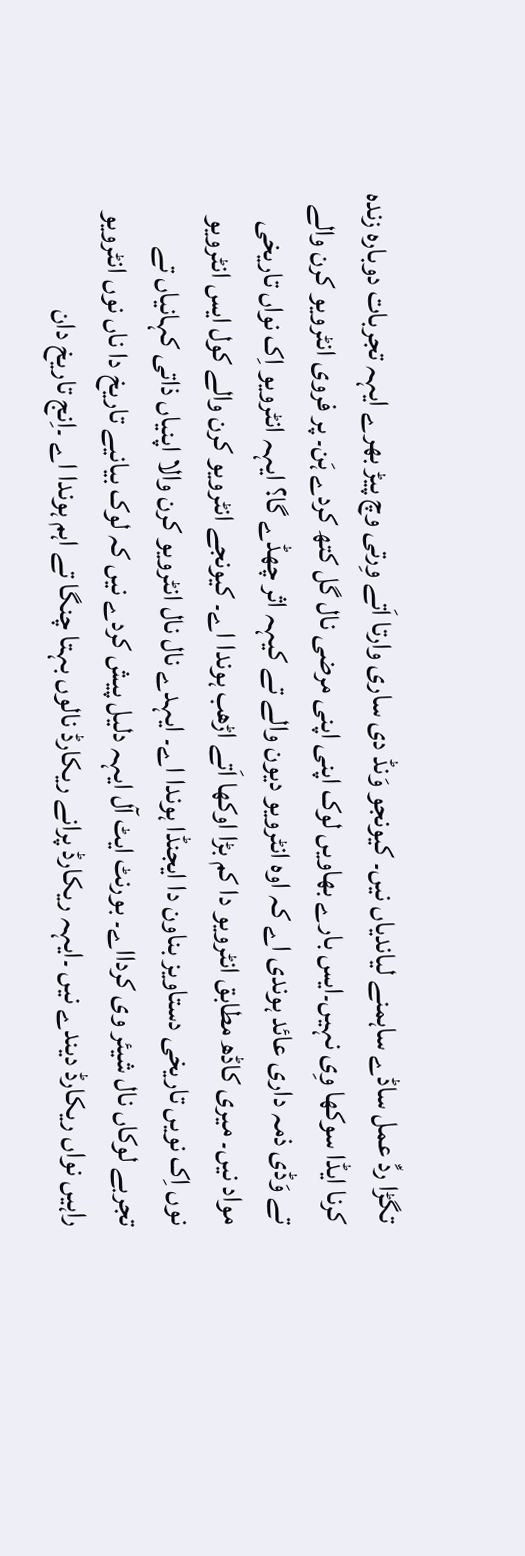تگڑا ردِّ عمل ساڈے ساہمنے لیاندیاں نیں۔ کیونجو وَنڈ دی ساری وارتا اَتے وِرتی وچ پیڑ بھرے ایہہ تجربات دوبارہ زندہ کرنا ایڈا سوکھا وِی نہیں۔ایس بارے بھاویں لوک اپنی اپنی مرضی نال گل کتھ کردے ہَن۔ پر فروی انٹرویو کرن والے تے وَڈی ذمہ داری عائد ہوندی اے کہ اوہ انٹرویو دیون والے تے کیہہ اثر چھڈے گا؟ ایہہ انٹرویو اِک نواں تاریخی مواد نیں۔ میری کاڈھ مطابق انٹرویو دا کم بڑا اوکھا اَتے اڑھب ہوندا اے۔ کیونجے انٹرویو کرن والے کول ایس انٹرویو نوں اِک نویں تاریخی دستاویز بناون دا ایجنڈا ہوندا اے۔ ایہدے نال نال انٹرویو کرن والا اپنیاں ذاتی کہانیاں تے تجربے لوکاں نال شیئر وی کردااے۔ بورنٹ ایٹ آل ایہہ دلیل پیش کردے نیں کہ لوک بیانیے تاریخ دا ناں نوں انٹرویو راہیں نواں ریکارڈ دیندے نیں ۔ایہہ ریکارڈ پرانے ریکارڈ نالوں بہتا چنگا تے اہم ہوندا اے ۔اِنج تاریخ دان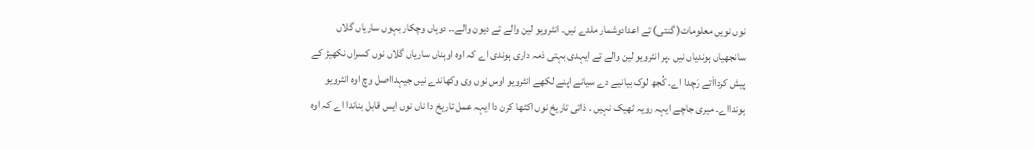نوں نویں معلومات( گنتی) تے اعدادوشمار ملدے نیں۔ انٹرویو لین والے تے دیون والے۔۔ دوہاں وچکار بہوں ساریاں گلاں سانجھیاں ہوندیاں نیں ۔پر انٹرویو لین والے تے ایہدی بہتی ذمہ داری ہوندی اے کہ اوہ اوہناں ساریاں گلاں نوں کسراں نکھیڑ کے پیش کردااَتے رَچدا اے۔ کُجھ لوک بیانیے دے سیانے اپنے لکھے انٹرویو اوس نوں وی وکھاندے نیں جیہدااصل وچ اوہ انٹرویو ہوندااے۔ میری جاچے ایہہ رویہ ٹھیک نہیں ۔ ذاتی تاریخ نوں اکٹھا کرن دا ایہہ عمل تاریخ دا ناں نوں ایس قابل بناندا اے کہ اوہ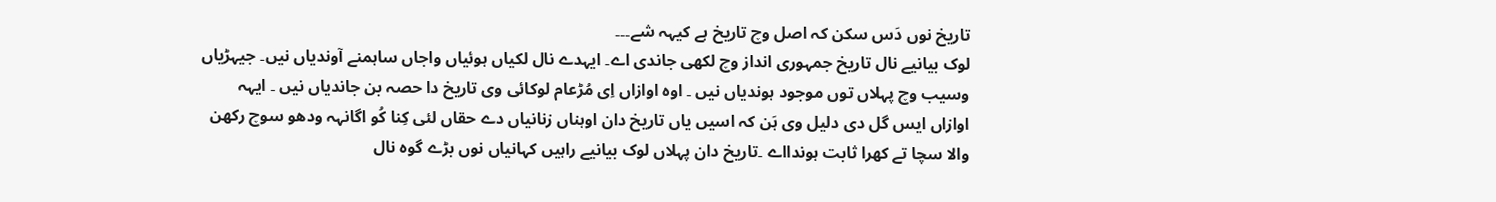تاریخ نوں دَس سکن کہ اصل وچ تاریخ ہے کیہہ شے۔۔۔
لوک بیانیے نال تاریخ جمہوری انداز وچ لکھی جاندی اے۔ ایہدے نال لکیاں ہوئیاں واجاں ساہمنے آوندیاں نیں۔ جیہڑیاں وسیب وچ پہلاں توں موجود ہوندیاں نیں ۔ اوہ اوازاں اِی مُڑعام لوکائی وی تاریخ دا حصہ بن جاندیاں نیں ۔ ایہہ اوازاں ایس گل دی دلیل وی ہَن کہ اسیں یاں تاریخ دان اوہناں زنانیاں دے حقاں لئی کِنا کُو اگانہہ ودھو سوچ رکھن والا سچا تے کھرا ثابت ہوندااے ۔تاریخ دان پہلاں لوک بیانیے راہیں کہانیاں نوں بڑے گوہ نال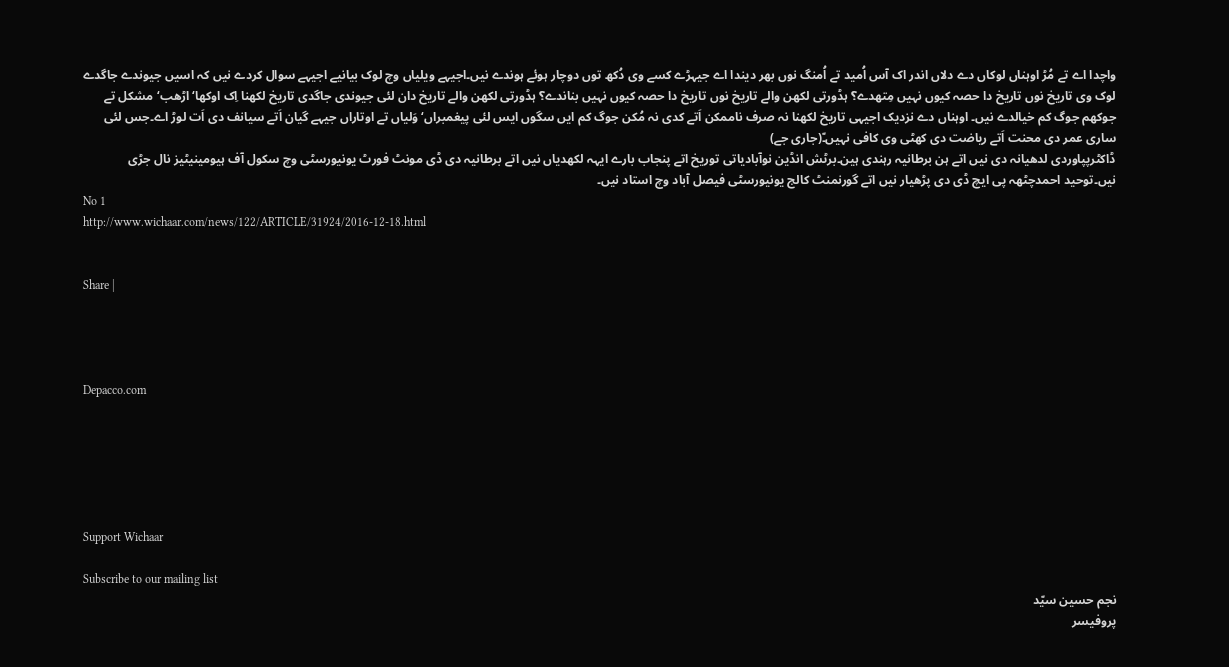واچدا اے تے مُڑ اوہناں لوکاں دے دلاں اندر اک آس اُمید تے اُمنگ نوں بھر دیندا اے جیہڑے کسے وی دُکھ توں دوچار ہوئے ہوندے نیں۔اجیہے ویلیاں وچ لوک بیانیے اجیہے سوال کردے نیں کہ اسیں جیوندے جاگدے لوک وی تاریخ نوں تاریخ دا حصہ کیوں نہیں مِتھدے؟ ہڈورتی لکھن والے تاریخ نوں تاریخ دا حصہ کیوں نہیں بناندے؟ ہڈورتی لکھن والے تاریخ دان لئی جیوندی جاگدی تاریخ لکھنا اِک اوکھا‘اڑھب‘مشکل تے جوکھم جوگ کم خیالدے نیں۔ اوہناں دے نزدیک اجیہی تاریخ لکھنا نہ صرف ناممکن اَتے کدی نہ مُکن جوگ کم ایں سگوں ایس لئی پیغمبراں‘وَلیاں تے اوتاراں جیہے گیان اَتے سیانف دی اَت لوڑ اے۔جس لئی ساری عمر دی محنت اَتے ریاضت دی کھٹی وی کافی نہیں۔ّ(جاری جے)
ڈاکٹرپپاوردی لدھیانہ دی نیں اتے ہن برطانیہ رہندی ہین۔برٹش انڈین نوآبادیاتی توریخ اتے پنجاب بارے ایہہ لکھدیاں نیں اتے برطانیہ دی ڈی مونٹ فورٹ یونیورسٹی وچ سکول آف ہیومینیٹیز نال جڑی نیں۔توحید احمدچٹھہ پی ایچ ڈی دی پڑھیار نیں اتے گورنمنٹ کالج یونیورسٹی فیصل آباد وچ استاد نیں۔
No 1
http://www.wichaar.com/news/122/ARTICLE/31924/2016-12-18.html


Share |




Depacco.com






Support Wichaar

Subscribe to our mailing list
نجم حسین سیّد
پروفیسر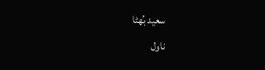سعید بُھٹا
ناول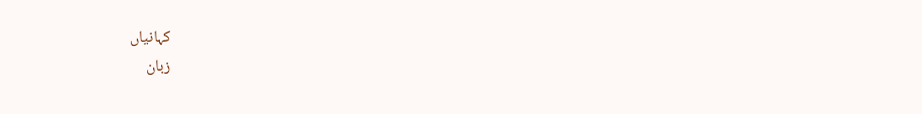کہانیاں
زبان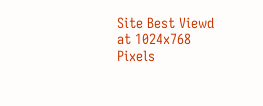Site Best Viewd at 1024x768 Pixels